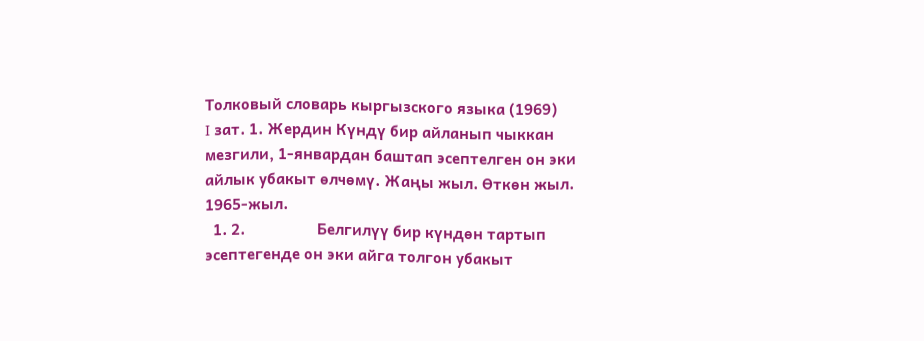Толковый словарь кыргызского языка (1969)
I зат. 1. Жердин Күндү бир айланып чыккан мезгили, 1-январдан баштап эсептелген он эки айлык убакыт өлчөмү. Жаңы жыл. Өткөн жыл. 1965-жыл.
  1. 2.                  Белгилүү бир күндөн тартып эсептегенде он эки айга толгон убакыт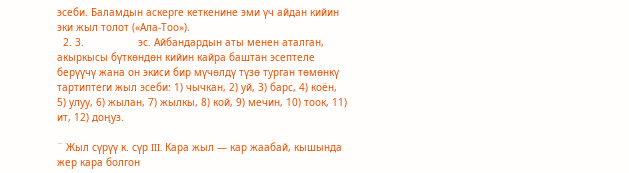эсеби. Баламдын аскерге кеткенине эми үч айдан кийин эки жыл толот («Ала-Тоо»).
  2. 3.                  эс. Айбандардын аты менен аталган, акыркысы бүткөндөн кийин кайра баштан эсептеле берүүчү жана он экиси бир мүчөлдү түзө турган төмөнкү тартиптеги жыл эсеби: 1) чычкан, 2) уй, 3) барс, 4) коён, 5) улуу, 6) жылан, 7) жылкы, 8) кой, 9) мечин, 10) тоок, 11) ит, 12) доңуз.

¨ Жыл сүрүү к. сүр III. Кара жыл — кар жаабай, кышында жер кара болгон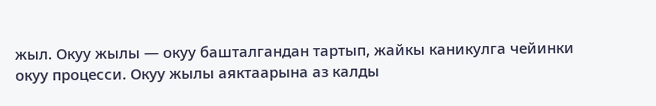жыл. Окуу жылы — окуу башталгандан тартып, жайкы каникулга чейинки окуу процесси. Окуу жылы аяктаарына аз калды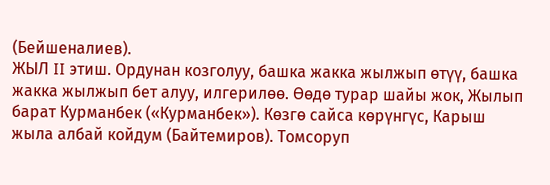(Бейшеналиев).
ЖЫЛ II этиш. Ордунан козголуу, башка жакка жылжып өтүү, башка жакка жылжып бет алуу, илгерилөө. Өөдө турар шайы жок, Жылып барат Курманбек («Курманбек»). Көзгө сайса көрүнгүс, Карыш жыла албай койдум (Байтемиров). Томсоруп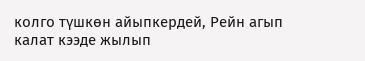колго түшкөн айыпкердей, Рейн агып калат кээде жылып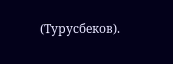(Турусбеков).